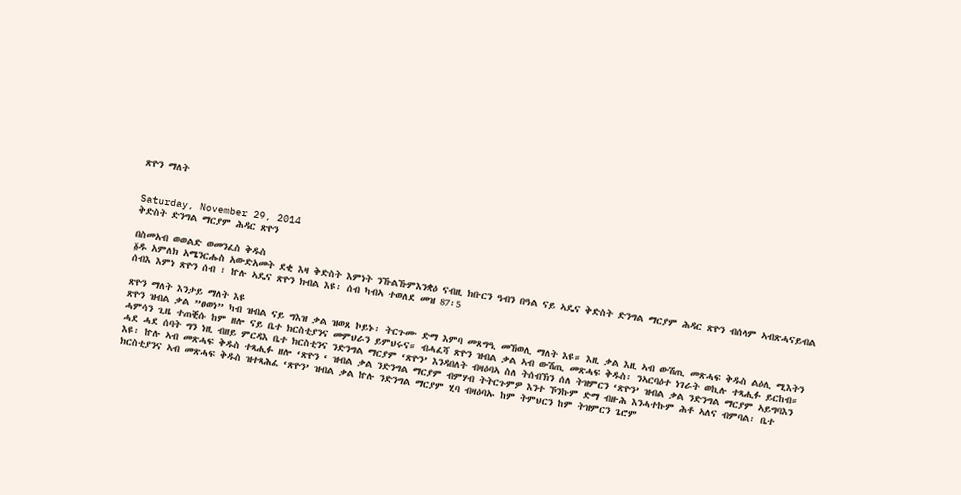ጽዮን ማለት


Saturday, November 29, 2014
ቅድስት ድንግል ማርያም ሕዳር ጽዮን

በስመአብ ወወልድ ወመንፈስ ቅዱስ
፩ዱ አምለክ አሜንርሑስ አውድአመት ደቂ እዛ ቅድስት እምነት ንኹልኹምእንቋዕ ናብዚ ክቡርን ዓብን በዓል ናይ ኣዴና ቅድስት ድንግል ማርያም ሕዳር ጽዮን ብሰላም ኣብጽሓናይብል ሰብእ እምነ ጽዮን ሰብ ፣ ኵሉ ኣዴና ጽዮን ክብል እዩ፡ ሰብ ካብኣ ተወለደ መዝ 87፡5

ጽዮን ማለት እንታይ ማለት እዩ
ጽዮን ዝብል ቃል ”ፀወነ” ካብ ዝብል ናይ ግእዝ ቃል ዝወጸ ኮይኑ፡ ትርጉሙ ድማ እምባ መጸግዒ መኸወሊ ማለት እዩ። እዚ ቃል እዚ ኣብ ውሽጢ መጽሓፍ ቅዱስ ልዕሊ ሚእትን ሓምሳን ጊዜ ተጠቒሱ ከም ዘሎ ናይ ቤተ ክርስቲያንና መምህራን ይምህሩና። ብሓፈሻ ጽዮን ዝብል ቃል ኣብ ውሽጢ መጽሓፍ ቅዱስ፡ ንኣርባዕተ ነገራት ወኪሉ ተጻሒፉ ይርከብ።
ሓደ ሓደ ሰባት ግን ነዚ ብዘይ ምርዳእ ቤተ ክርስቲንና ንድንግል ማርያም ‘ጽዮን’ እንዳበለት ብዛዕባኣ ስለ ትሰብኽን ሰለ ትዝምርን ‘ጽዮን’ ዝብል ቃል ንድንግል ማርያም ኣይግባእን እዩ፡ ኵሉ ኣብ መጽሓፍ ቅዱስ ተጻሒፉ ዘሎ ‘ጽዮን ‘ ዝብል ቃል ንድንግል ማርያም ብምሃብ ትትርጉምዎ እንተ ኾንኩም ድማ ብዙሕ እንሓተኩም ሕቶ ኣለና ብምባል፡ ቤተ ክርስቲያንና ኣብ መጽሓፍ ቅዱስ ዝተጻሕፈ ‘ጽዮን’ ዝብል ቃል ኵሉ ንድንግል ማርያም ሂባ ብዛዕባኡ ከም ትምህርን ከም ትዝምርን ጌሮም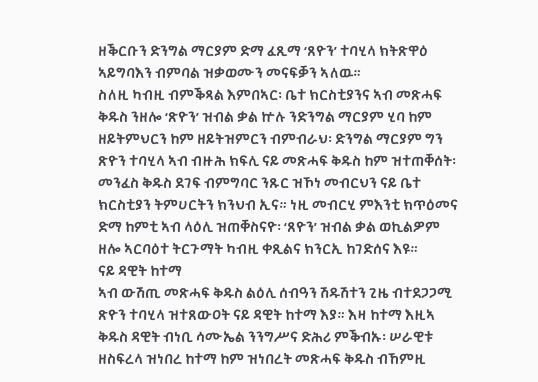ዘቕርቡን ድንግል ማርያም ድማ ፈጺማ ‘ጸዮን’ ተባሂላ ክትጽዋዕ ኣይግባእን ብምባል ዝቃወሙን መናፍቓን ኣለዉ።
ስለዚ ካብዚ ብምቕጻል እምበኣር፡ ቤተ ክርስቲያንና ኣብ መጽሓፍ ቅዱስ ንዘሎ ‘ጽዮን’ ዝብል ቃል ኵሉ ንድንግል ማርያም ሂባ ከም ዘይትምህርን ከም ዘይትዝምርን ብምብራህ፡ ድንግል ማርያም ግን ጽዮን ተባሂላ ኣብ ብዙሕ ክፍሊ ናይ መጽሓፍ ቅዱስ ከም ዝተጠቐሰት፡ መንፈስ ቅዱስ ደገፍ ብምግባር ንጹር ዝኾነ መብርህን ናይ ቤተ ክርስቲያን ትምሀርትን ክንህብ ኢና። ነዚ መብርሂ ምእንቲ ክጥዕመና ድማ ከምቲ ኣብ ላዕሊ ዝጠቐስናዮ፡ ‘ጸዮን’ ዝብል ቃል ወኪልዎም ዘሎ ኣርባዕተ ትርጉማት ካብዚ ቀጺልና ክንርኢ ከገድሰና እዩ።
ናይ ዳዊት ከተማ
ኣብ ውሽጢ መጽሓፍ ቅዱስ ልዕሊ ሰብዓን ሽዱሽተን ጊዜ ብተደጋጋሚ ጽዮን ተባሂላ ዝተጸውዐት ናይ ዳዊት ከተማ እያ። እዛ ከተማ እዚኣ ቅዱስ ዳዊት ብነቢ ሳሙኤል ንንግሥና ድሕሪ ምቕብኡ፡ ሠራዊቱ ዘስፍረላ ዝነበረ ከተማ ከም ዝነበረት መጽሓፍ ቅዱስ ብኸምዚ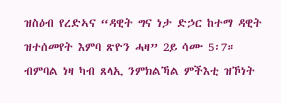ዝስዕብ የረድኣና “ዳዊት ግና ነታ ድኃር ከተማ ዳዊት ዝተሰመየት እምባ ጽዮን ሓዛ” 2ይ ሳሙ 5፡7። ብምባል ነዛ ካብ ጸላኢ ንምክልኻል ምችእቲ ዝኾነት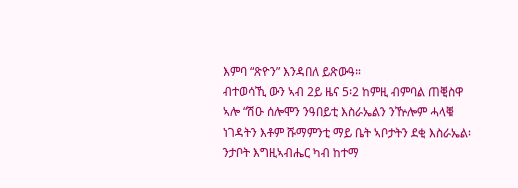እምባ “ጽዮን” እንዳበለ ይጽውዓ።
ብተወሳኺ ውን ኣብ 2ይ ዜና 5፡2 ከምዚ ብምባል ጠቒስዋ ኣሎ “ሽዑ ሰሎሞን ንዓበይቲ እስራኤልን ንዅሎም ሓላቑ ነገዳትን እቶም ሹማምንቲ ማይ ቤት ኣቦታትን ደቂ እስራኤል፡ ንታቦት እግዚኣብሔር ካብ ከተማ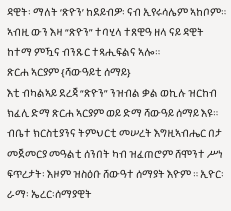ዳዊት፡ ማለት ‘ጽዮን’ ከደይብዎ፡ ናብ ኢየሩሳሌም ኣከቦም። ኣብዚ ውን እዛ “ጽዮን” ተባሂላ ተጸዊዓ ዘላ ናይ ዳዊት ከተማ ምዃና ብንጹር ተጻሒፍልና ኣሎ።
ጽርሐ ኣርያም {ሻውዓይቲ ሰማይ}
እቲ ብካልኣይ ደረጃ “ጽዮን” ንዝብል ቃል ወኪሉ ዝርከብ ክፈሊ ድማ ጽርሐ ኣርያም ወይ ድማ ሻውዓይ ሰማይ እዩ። ብቤተ ክርስቲያንና ትምህርቲ መሠረት እግዚኣብሔር በታ መጀመርያ መዓልቲ ሰንበት ካብ ዝፈጠሮም ሸሞንተ ሥነ ፍጥረታት፡ እዞም ዝስዕቡ ሸውዓተ ሰማያት እዮም ። ኢዮር፡ ራማ፡ ኤረር፡ሰማያዊት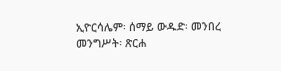ኢዮርሳሌም፡ ሰማይ ውዱድ፡ መንበረ መንግሥት፡ ጽርሐ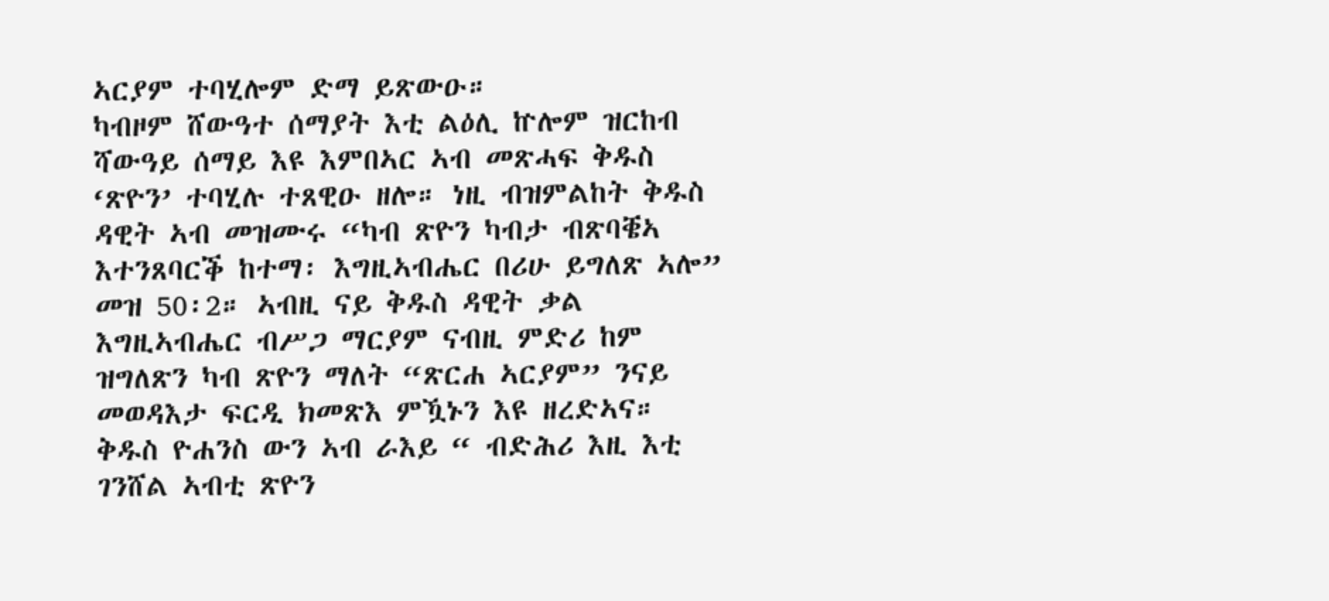ኣርያም ተባሂሎም ድማ ይጽውዑ።
ካብዞም ሸውዓተ ሰማያት እቲ ልዕሊ ኵሎም ዝርከብ ሻውዓይ ሰማይ እዩ እምበኣር ኣብ መጽሓፍ ቅዱስ ‘ጽዮን’ ተባሂሉ ተጸዊዑ ዘሎ። ነዚ ብዝምልከት ቅዱስ ዳዊት ኣብ መዝሙሩ “ካብ ጽዮን ካብታ ብጽባቔኣ እተንጸባርቕ ከተማ፡ እግዚኣብሔር በሪሁ ይግለጽ ኣሎ” መዝ 50፡2። ኣብዚ ናይ ቅዱስ ዳዊት ቃል እግዚኣብሔር ብሥጋ ማርያም ናብዚ ምድሪ ከም ዝግለጽን ካብ ጽዮን ማለት “ጽርሐ ኣርያም” ንናይ መወዳእታ ፍርዲ ክመጽእ ምዃኑን እዩ ዘረድኣና።
ቅዱስ ዮሐንስ ውን ኣብ ራእይ “ ብድሕሪ እዚ እቲ ገንሸል ኣብቲ ጽዮን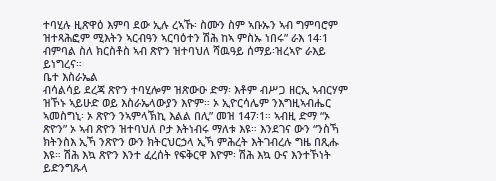ተባሂሉ ዚጽዋዕ እምባ ደው ኢሉ ረኣኹ፡ ስሙን ስም ኣቡኡን ኣብ ግምባሮም ዝተጻሕፎም ሚእትን ኣርብዓን ኣርባዕተን ሽሕ ከኣ ምስኡ ነበሩ” ራእ 14፡1 ብምባል ስለ ክርስቶስ ኣብ ጽዮን ዝተባህለ ሻዉዓይ ሰማይ፡ዝረኣዮ ራእይ ይነግረና።
ቤተ እስራኤል
ብሳልሳይ ደረጃ ጽዮን ተባሂሎም ዝጽውዑ ድማ፡ እቶም ብሥጋ ዘርኢ ኣብርሃም ዝኾኑ ኣይሁድ ወይ እስራኤላውያን እዮም። ኦ ኢዮርሳሌም ንእግዚኣብሔር ኣመስግኒ፡ ኦ ጽዮን ንኣምላኽኪ እልል በሊ” መዝ 147፡1። ኣብዚ ድማ “ኦ ጽዮን” ኦ ኣብ ጽዮን ዝተባህለ ቦታ እትነብሩ ማለቱ እዩ። እንደገና ውን “ንስኻ ክትንስእ ኢኻ ንጽዮን ውን ክትርህርኃላ ኢኻ ምሕረት እትገብረሉ ግዜ በጺሑ እዩ። ሽሕ እኳ ጽዮን እንተ ፈረሰት የፍቅርዋ እዮም፡ ሽሕ እኳ ዑና እንተኾነት ይድንግጹላ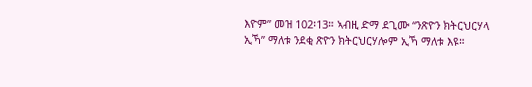እዮም” መዝ 102፡13። ኣብዚ ድማ ደጊሙ “ንጽዮን ክትርህርሃላ ኢኻ” ማለቱ ንደቂ ጽዮን ክትርህርሃሎም ኢኻ ማለቱ እዩ።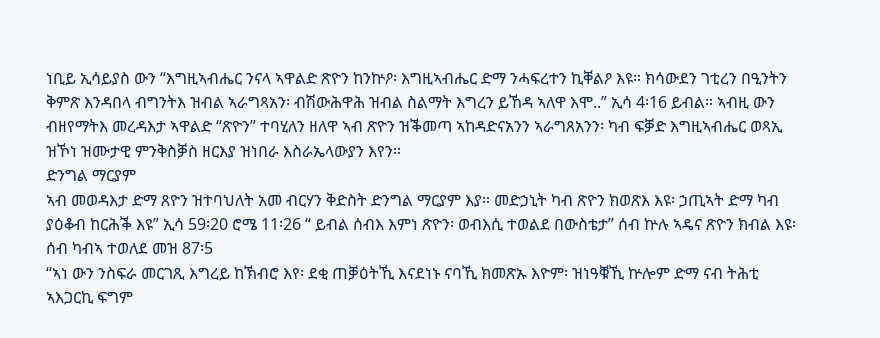ነቢይ ኢሳይያስ ውን “እግዚኣብሔር ንናላ ኣዋልድ ጽዮን ከንኵዖ፡ እግዚኣብሔር ድማ ንሓፍረተን ኪቐልዖ እዩ። ክሳውደን ገቲረን በዒንትን ቅምጽ እንዳበላ ብግንትእ ዝብል ኣራግጻአን፡ ብሽውሕዋሕ ዝብል ስልማት እግረን ይኸዳ ኣለዋ እሞ..” ኢሳ 4፡16 ይብል። ኣብዚ ውን ብዘየማትእ መረዳእታ ኣዋልድ “ጽዮን” ተባሂለን ዘለዋ ኣብ ጽዮን ዝቕመጣ ኣከዳድናአንን ኣራግጸአንን፡ ካብ ፍቓድ እግዚኣብሔር ወጻኢ ዝኾነ ዝሙታዊ ምንቅስቓስ ዘርእያ ዝነበራ እስራኤላውያን እየን።
ድንግል ማርያም
ኣብ መወዳእታ ድማ ጸዮን ዝተባህለት አመ ብርሃን ቅድስት ድንግል ማርያም እያ። መድኃኒት ካብ ጽዮን ክወጽእ እዩ፡ ኃጢኣት ድማ ካብ ያዕቆብ ከርሕቕ እዩ” ኢሳ 59፡20 ሮሜ 11፡26 “ ይብል ሰብእ እምነ ጽዮን፡ ወብእሲ ተወልደ በውስቴታ” ሰብ ኵሉ ኣዴና ጽዮን ክብል እዩ፡ ሰብ ካብኣ ተወለደ መዝ 87፡5
“ኣነ ውን ንስፍራ መርገጺ እግረይ ከኽብሮ እየ፡ ደቂ ጠቓዕትኺ እናደነኑ ናባኺ ክመጽኡ እዮም፡ ዝነዓቑኺ ኵሎም ድማ ናብ ትሕቲ ኣእጋርኪ ፍግም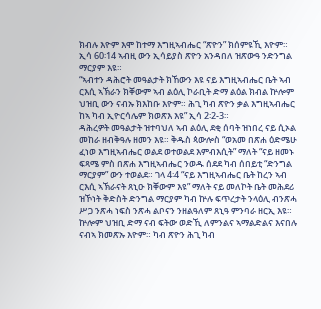ክብሉ እዮም እሞ ከተማ እግዚኣብሔር “ጽዮን” ክሰምዩኺ እዮም። ኢሳ 60፡14 ኣብዚ ውን ኢሳይያስ ጽዮን አንዳበለ ዝጽውዓ ንድንግል ማርያም እዩ።
“ኣብተን ዳሕሮት መዓልታት ክኸውን እዩ ናይ እግዚኣብሔር ቤት ኣብ ርእሲ ኣኽራን ክቐውም ኣብ ልዕሊ ኮራቢት ድማ ልዕል ክብል ኵሎም ህዝቢ ውን ናብኡ ክእከቡ እዮም። ሕጊ ካብ ጽዮን ቃል እግዚኣብሔር ከኣ ካብ ኢዮርሳሌም ክወጽእ እዩ” ኢሳ 2፡2-3።
ዳሕረዎት መዓልታት ዝተባህለ ኣብ ልዕሊ ደቂ ሰባት ዝነበረ ናይ ሲኦል መከራ ዘብቅዓሉ ዘመን እዩ። ቅዱስ ጳውሎስ “ወአመ በጽሐ ዕድሜሁ ፈነወ እግዚኣብሔር ወልደ ወተወልደ እምብእሲት” ማለት “ናይ ዘመኑ ፍጻሜ ምስ በጽሐ እግዚኣብሔር ንወዱ ሰደደ ካብ ሰበይቲ “ድንግል ማርያም” ውን ተወልደ። ገላ 4፡4 “ናይ እግዚኣብሔር ቤት ከረን ኣብ ርእሲ ኣኽራናት ጸኒዑ ክቐውም እዩ” ማለት ናይ መለኮት ቤት መሕደሪ ዝኾነት ቅድስት ድንግል ማርያም ካብ ኵሉ ፍጥረታት ንላዕሊ ብንጽሓ ሥጋ ንጽሓ ነፍስ ንጽሓ ልቦናን ንዘልዓለም ጸኒዓ ምንባራ ዘርኢ እዩ። ኵሎም ህዝቢ ድማ ናብ ፍትው ወድኺ ለምንልና ኣማልድልና እናበሉ ናብኣ ክመጽኡ እዮም። ካብ ጽዮን ሕጊ ካብ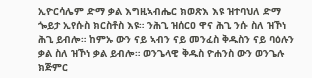ኢዮርሳሌም ድማ ቃል እግዚኣብሔር ክወጽእ እዩ ዝተባህለ ድማ ጐይታ ኢየሱስ ክርስቶስ እዩ። ንሕጊ ዝሰርዐ ዋና ሕጊ ንሱ ስለ ዝኾነ ሕጊ ይብሎ። ከምኡ ውን ናይ ኣብን ናይ መንፈስ ቅዱስን ናይ ባዕሉን ቃል ስለ ዝኾነ ቃል ይብሎ። ወንጌላዊ ቅዱስ ዮሐንስ ውን ወንጌሉ ክጅምር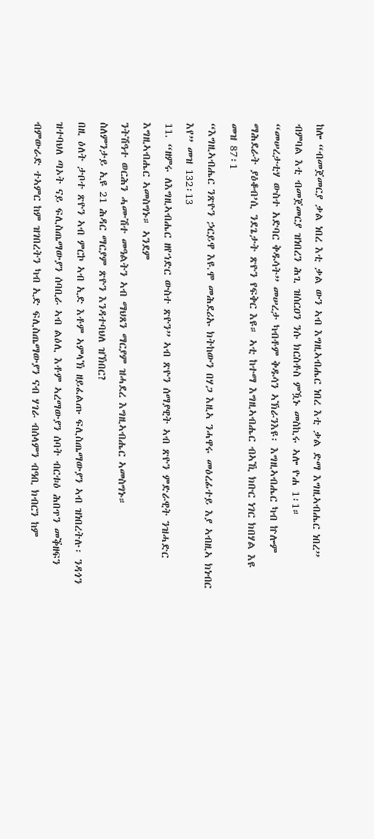ከሎ “ብመጀመርያ ቃል ነበረ እቲ ቃል ውን ኣብ እግዚኣብሔር ነበረ እቲ ቃል ድማ እግዚኣብሔር ነበረ” ብምባል እቲ ብመጀመርያ ዝነበረን ሕጊ ዝሰርዐን ንሱ ክርስቶስ ምዃኑ መስኪሩ ኣሎ ዮሐ 1፡1።
“መሠረታቲሃ ውስተ አድባር ቅዱሳት” መሠረታ ካብቶም ቅዱሳን ኣኽራንእዩ፡ እግዚኣብሔር ካብ ኵሎም ማሕደራት ያዕቆብ’ሲ ንደጌታት ጽዮን የፍቅር እዩ። ኣቲ ከተማ እግዚኣብሔር ብኣኺ ክቡር ነገር ክበሃል እዩ መዝ 87፡1
“እግዚኣብሔር ንጽዮን ኃርይዋ እዩ.ሞ መሕደሪኡ ክትከውን በሃጋ እዚኣ ንሓዋሩ መዕረፊተይ እያ ኣብዚኣ ክነብር እየ” መዝ 132፡13
11. “ዘምሩ ለእግዚኣብሔር ዘየኀድር ውስተ ጽዮን” ኣብ ጽዮን ሰማያዊት ኣብ ጽዮን ምድራዊት ንዝሓድር እግዚኣብሔር ኣመስግኑ። ኣንደም
ንትሽዓተ ወርሕን ሓሙሽተ መዓልትን ኣብ ማህጸን ማርያም ዝሓደረ እግዚኣብሔር ኣመስግኑ።
ስለምንታይ ኢዩ 21 ሕዳር ማርያም ጽዮን እንዳተባህለ ዝኽበር?
በዚ ዕለት ታቦተ ጽዮን ኣብ ምርኮ ኣብ ኢድ እቶም ኣምላኽ ዘይፈልጡ ፍሊስጤማውያን ኣብ ዝነበረትሉ፡ ንዳጎን ዝተባህለ ጣኦት ናይ ፍሊስጤማውያን ሰባቢራ ኣብ ልዕሊ እቶም ኣረማውያን ሰባት ብርቱዕ ሕበጥን መቕዘፍን ብምውራድ ተኣምር ከም ዝገበረትን ካብ ኢድ ፍሊስጤማውያን ናብ ሃገራ ብሰላምን ብዓቢ ክብርን ከም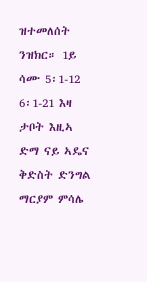ዝተመለሰት ንዝክር። 1ይ ሳሙ 5፡1-12 6፡1-21 እዛ ታቦት እዚኣ ድማ ናይ ኣዴና ቅድስት ድንግል ማርያም ምሳሌ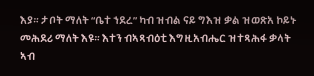እያ። ታቦት ማለት “ቤተ ኀደረ” ካብ ዝብል ናይ ግእዝ ቃል ዝወጽአ ኮይኑ መሕደሪ ማለት እዩ። እተን ብኣጻብዕቲ እግዚአብሔር ዝተጻሕፋ ቃላት ኣብ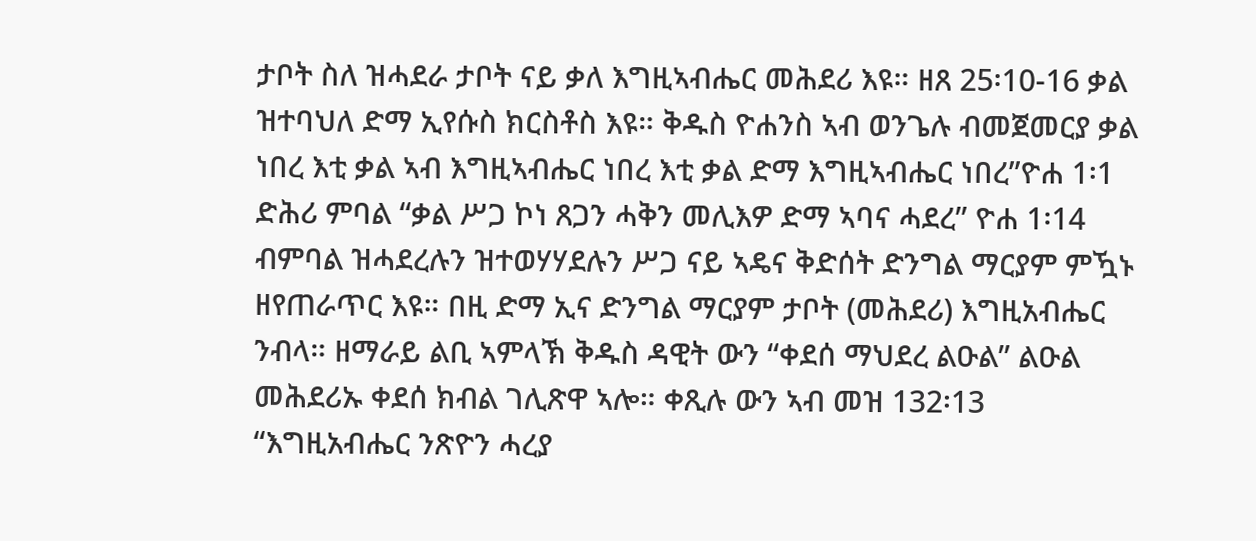ታቦት ስለ ዝሓደራ ታቦት ናይ ቃለ እግዚኣብሔር መሕደሪ እዩ። ዘጸ 25፡10-16 ቃል ዝተባህለ ድማ ኢየሱስ ክርስቶስ እዩ። ቅዱስ ዮሐንስ ኣብ ወንጌሉ ብመጀመርያ ቃል ነበረ እቲ ቃል ኣብ እግዚኣብሔር ነበረ እቲ ቃል ድማ እግዚኣብሔር ነበረ”ዮሐ 1፡1 ድሕሪ ምባል “ቃል ሥጋ ኮነ ጸጋን ሓቅን መሊእዎ ድማ ኣባና ሓደረ” ዮሐ 1፡14 ብምባል ዝሓደረሉን ዝተወሃሃደሉን ሥጋ ናይ ኣዴና ቅድሰት ድንግል ማርያም ምዃኑ ዘየጠራጥር እዩ። በዚ ድማ ኢና ድንግል ማርያም ታቦት (መሕደሪ) እግዚአብሔር ንብላ። ዘማራይ ልቢ ኣምላኽ ቅዱስ ዳዊት ውን “ቀደሰ ማህደረ ልዑል” ልዑል መሕደሪኡ ቀደሰ ክብል ገሊጽዋ ኣሎ። ቀጺሉ ውን ኣብ መዝ 132፡13 “እግዚአብሔር ንጽዮን ሓረያ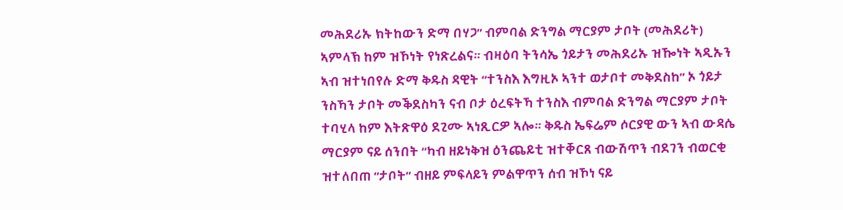መሕደሪኡ ክትከውን ድማ በሃጋ” ብምባል ድንግል ማርያም ታቦት (መሕደሪት) ኣምላኽ ከም ዝኾነት የነጽረልና። ብዛዕባ ትንሳኤ ጎይታን መሕደሪኡ ዝዀነት ኣዲኡን ኣብ ዝተነበየሉ ድማ ቅዱስ ዳዊት “ተንስእ እግዚኦ ኣንተ ወታቦተ መቅደስከ” ኦ ጎይታ ንስኻን ታቦት መቕደስካን ናብ ቦታ ዕረፍትኻ ተንስእ ብምባል ድንግል ማርያም ታቦት ተባሂላ ከም እትጽዋዕ ደጊሙ ኣነጺርዎ ኣሎ። ቅዱስ ኤፍሬም ሶርያዊ ውን ኣብ ውዳሴ ማርያም ናይ ሰንበት “ካብ ዘይነቅዝ ዕንጨይቲ ዝተቐርጸ ብውሽጥን ብደገን ብወርቂ ዝተለበጠ “ታቦት” ብዘይ ምፍላይን ምልዋጥን ሰብ ዝኾነ ናይ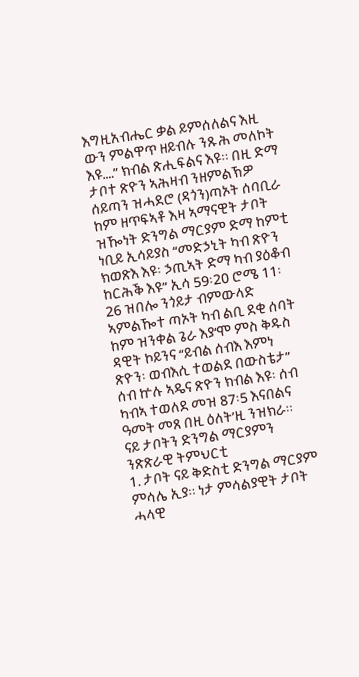እግዚአብሔር ቃል ይምሰለልና እዚ ውን ምልዋጥ ዘይብሉ ንጹሕ መለኮት እዩ….” ክብል ጽሒፍልና እዩ። በዚ ድማ ታቦተ ጽዮን ኣሕዛብ ንዘምልኽዎ ሰይጣን ዝሓደሮ (ዳጎን)ጣኦት ሰባቢራ ከም ዘጥፍኣቶ እዛ ኣማናዊት ታቦት ዝዀነት ድንግል ማርያም ድማ ከምቲ ነቢይ ኢሳይያስ “መድኃኒት ካብ ጽዮን ክወጽእ እዩ፡ ኃጢኣት ድማ ካብ ያዕቆብ ከርሕቕ እዩ” ኢሳ 59፡20 ሮሜ 11፡26 ዝበሎ ንጎይታ ብምውላድ ኣምልዀተ ጣኦት ካብ ልቢ ደቂ ሰባት ከም ዝንቀል ጌራ እያ‘ሞ ምስ ቅዱስ ዳዊት ኮይንና “ይብል ሰብእ እምነ ጽዮን፡ ወብእሲ ተወልደ በውስቴታ” ሰብ ኵሉ ኣዴና ጽዮን ክብል እዩ፡ ሰብ ካብኣ ተወለደ መዝ 87፡5 እናበልና ዓመት መጸ በዚ ዕለት’ዚ ንዝክራ።
ናይ ታቦትን ድንግል ማርያምን ንጽጽራዊ ትምህርቲ
1. ታቦት ናይ ቅድስቲ ድንግል ማርያም ምሳሌ ኢያ። ነታ ምሳልያዊት ታቦት ሓላዊ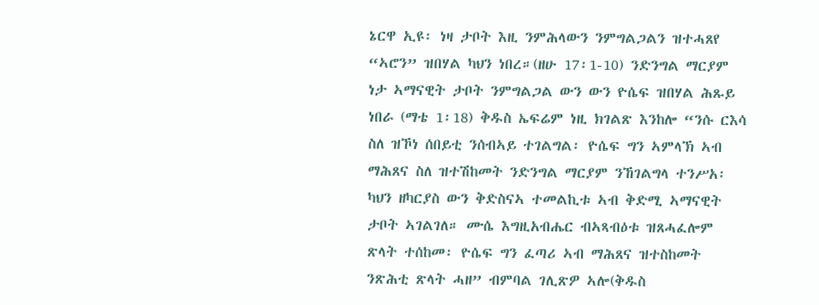ኔርዋ ኢዩ፡ ነዛ ታቦት እዚ ንምሕላውን ንምግልጋልን ዝተሓጸየ “ኣሮን” ዝበሃል ካህን ነበረ።(ዘሁ 17፡1-10) ንድንግል ማርያም ነታ ኣማናዊት ታቦት ንምግልጋል ውን ውን ዮሴፍ ዝበሃል ሕጹይ ነበራ (ማቴ 1፡18) ቅዱስ ኤፍሬም ነዚ ክገልጽ እንከሎ “ንሱ ርእሳ ስለ ዝኾነ ሰበይቲ ንሰብኣይ ተገልግል፡ ዮሴፍ ግን ኣምላኽ ኣብ ማሕጸና ስለ ዝተሽከመት ንድንግል ማርያም ንኸገልግላ ተንሥአ፡ ካህን ዘካርያስ ውን ቅድስናኣ ተመልኪቱ ኣብ ቅድሚ ኣማናዊት ታቦት ኣገልገለ። ሙሴ እግዚአብሔር ብኣጻብዕቱ ዝጸሓፈሎም ጽላት ተሰከመ፡ ዮሴፍ ግን ፈጣሪ ኣብ ማሕጸና ዝተስከመት ንጽሕቲ ጽላት ሓዘ” ብምባል ገሊጽዎ ኣሎ(ቅዱስ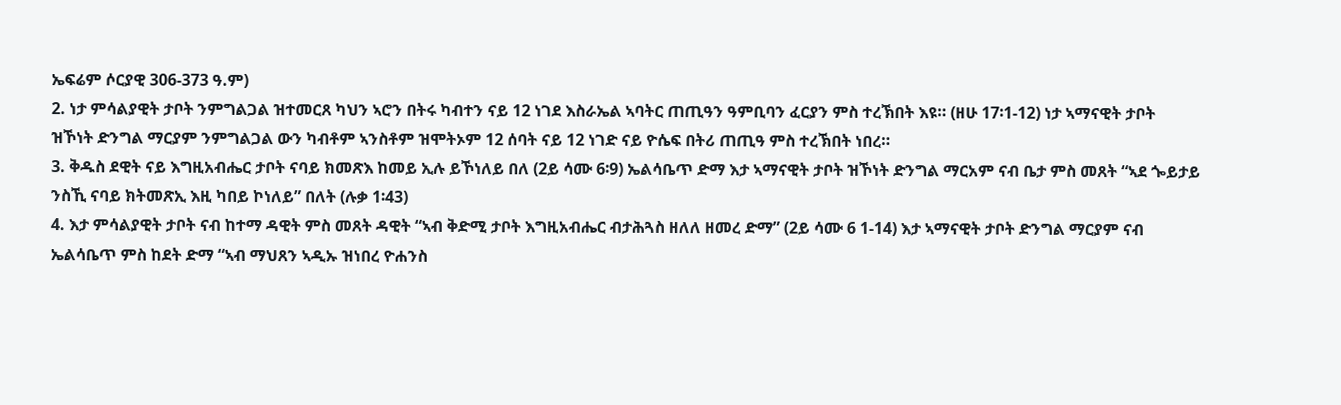ኤፍሬም ሶርያዊ 306-373 ዓ.ም)
2. ነታ ምሳልያዊት ታቦት ንምግልጋል ዝተመርጸ ካህን ኣሮን በትሩ ካብተን ናይ 12 ነገደ እስራኤል ኣባትር ጠጢዓን ዓምቢባን ፈርያን ምስ ተረኽበት እዩ። (ዘሁ 17፡1-12) ነታ ኣማናዊት ታቦት ዝኾነት ድንግል ማርያም ንምግልጋል ውን ካብቶም ኣንስቶም ዝሞትኦም 12 ሰባት ናይ 12 ነገድ ናይ ዮሴፍ በትሪ ጠጢዓ ምስ ተረኽበት ነበረ።
3. ቅዱስ ደዊት ናይ እግዚአብሔር ታቦት ናባይ ክመጽእ ከመይ ኢሉ ይኾነለይ በለ (2ይ ሳሙ 6፡9) ኤልሳቤጥ ድማ እታ ኣማናዊት ታቦት ዝኾነት ድንግል ማርአም ናብ ቤታ ምስ መጸት “ኣደ ጐይታይ ንስኺ ናባይ ክትመጽኢ እዚ ካበይ ኮነለይ” በለት (ሉቃ 1፡43)
4. እታ ምሳልያዊት ታቦት ናብ ከተማ ዳዊት ምስ መጸት ዳዊት “ኣብ ቅድሚ ታቦት እግዚአብሔር ብታሕጓስ ዘለለ ዘመረ ድማ” (2ይ ሳሙ 6 1-14) እታ ኣማናዊት ታቦት ድንግል ማርያም ናብ ኤልሳቤጥ ምስ ከደት ድማ “ኣብ ማህጸን ኣዲኡ ዝነበረ ዮሐንስ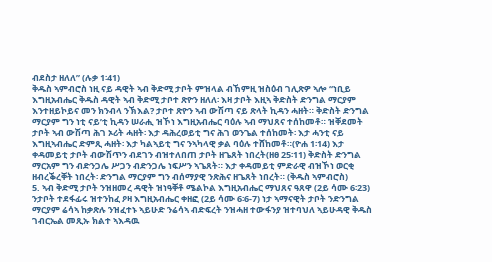ብደስታ ዘለለ” (ሉቃ 1፡41)
ቅዱስ ኣምብሮስ ነዚ ናይ ዳዊት ኣብ ቅድሚ ታቦት ምዝላል ብኸምዚ ዝስዕብ ገሊጽዎ ኣሎ “ነቢይ እግዚአብሔር ቅዱስ ዳዊት ኣብ ቅድሚ ታቦተ ጽዮን ዘለለ፡ እዛ ታቦት እዚኣ ቅድስት ድንግል ማርያም እንተዘይኮይና መን ክንብላ ንኽእል? ታቦተ ጽዮን ኣብ ውሽጣ ናይ ጽላት ኪዳን ሓዘት። ቅድስት ድንግል ማርያም ግን ነቲ ናይ’ቲ ኪዳን ሠራሒ ዝኾነ እግዚአብሔር ባዕሉ ኣብ ማህጸና ተሰከመቶ። ዝቐደመት ታቦት ኣብ ውሽጣ ሕገ ኦሪት ሓዘት፡ እታ ዳሕረወይቲ ግና ሕገ ወንጌል ተሰከመት፡ እታ ሓንቲ ናይ እግዚኣብሔር ድምጺ ሓዘት፡ እታ ካልኣይቲ ግና ንኣካላዊ ቃል ባዕሉ ተሸከመቶ።(ዮሐ 1፡14) እታ ቀዳመይቲ ታቦት ብውሽጥን ብደገን ብዝተለበጠ ታቦት ዘጌጸት ነበረት(ዘፀ 25፡11) ቅድስት ድንግል ማርአም ግን ብድንጋሌ ሥጋን ብድንጋሌ ነፍሥን ኣጌጸት። እታ ቀዳመይቲ ምድራዊ ብዝኾነ ወርቂ ዘብረቕረቐት ነበረት፡ ድንግል ማርያም ግን ብሰማያዊ ንጽሕና ዘጌጸት ነበረት። (ቅዱስ ኣምብሮስ)
5. ኣብ ቅድሚ ታቦት ንዝዘመረ ዳዊት ዝነዓቐቶ ሜልኮል እግዚአብሔር ማህጸና ዓጸዋ (2ይ ሳሙ 6፡23) ንታቦት ተደፋፊሩ ዝተንከፈ ዖዛ እግዚአብሔር ቀዘፎ (2ይ ሳሙ 6፡6-7) ነታ ኣማናዊት ታቦት ንድንግል ማርያም ሬሳኣ ከቃጽሉ ንዝፈተኑ ኣይሁድ ንሬሳኣ ብድፍረት ንዝሓዘ ተውፋንያ ዝተባህለ ኣይሁዳዊ ቅዱስ ገብርኤል መጺኡ ክልተ ኣእዳዉ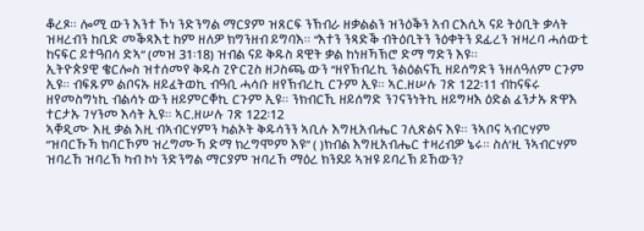ቆረጾ። ሎሚ ውን እንተ ኾነ ንድንግል ማርያም ዝጸርፍ ንኽብራ ዘቃልልን ዝንዕቕን አብ ርእሲኣ ናይ ትዕቢት ቃላት ዝዛረብን ከቢድ መቕጻእቲ ከም ዘለዎ ክግንዘብ ይግባእ። “እተን ንጻድቕ ብትዕቢትን ንዕቀትን ደፊረን ዝዛረባ ሓሰውቲ ከናፍር ይተዓበሳ ድኣ” (መዝ 31፡18) ዝብል ናይ ቅዱስ ዳዊት ቃል ከነዘኻኽሮ ድማ ግድን እዩ።
ኢትዮጵያዊ ቄርሎስ ዝተሰመየ ቅዱስ ጊዮርጊስ ዘጋስጫ ውን “ዘየኽብረኪ ንልዕልናኺ ዘይሰግድን ንዘለዓለም ርጉም ኢዩ። ብፍጹም ልቦናኡ ዘይፈትወኪ ብዓቢ ሓሳቡ ዘየኽብረኪ ርጉም ኢዩ። ኣር.ዘሠሉ ገጽ 122፡11 ብከናፍሩ ዘየመስግነኪ ብልሳኑ ውን ዘይምርቐኪ ርጉም ኢዩ። ንክብርኺ ዘይሰግድ ንገናንነትኪ ዘይግዛእ ዕድል ፈንታኡ ጽዋእ ተርታኡ ገሃንመ እሳት ኢዩ። ኣር.ዘሠሉ ገጽ 122፡12
ኣቐዲሙ እዚ ቃል እዚ ብኣብርሃምን ካልኦት ቅዱሳንን ኣቢሉ እግዚአብሔር ገሊጽልና እዩ። ንኣቦና ኣብርሃም “ዝባርኹኻ ክባርኾም ዝረግሙኻ ድማ ክረግሞም እዩ” ( )ክብል እግዚአብሔር ተዛሪብዎ ኔሩ። ስለ’ዚ ንኣብርሃም ዝባረኸ ዝባረኽ ካብ ኮነ ንድንግል ማርያም ዝባረኸ ማዕረ ክንደይ ኣዝዩ ይባረኽ ይኸውን?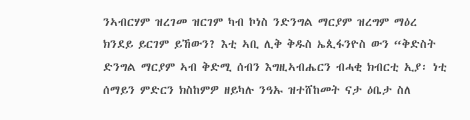ንኣብርሃም ዝረገመ ዝርገም ካብ ኮነስ ንድንግል ማርያም ዝረግም ማዕረ ክንደይ ይርገም ይኸውን? እቲ ኣቢ ሊቅ ቅዱስ ኤጲፋንዮስ ውን “ቅድስት ድንግል ማርያም ኣብ ቅድሚ ሰብን እግዚኣብሔርን ብሓቂ ክብርቲ ኢያ፡ ነቲ ሰማይን ምድርን ክስከምዎ ዘይካሉ ንዓኡ ዝተሸከመት ናታ ዕቤታ ስለ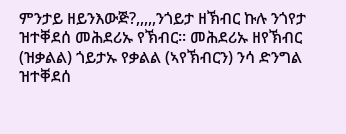ምንታይ ዘይንእውጅ?,,,,,ንጎይታ ዘኽብር ኩሉ ንጎየታ ዝተቐደሰ መሕደሪኡ የኽብር። መሕደሪኡ ዘየኽብር (ዝቃልል) ጎይታኡ የቃልል (ኣየኽብርን) ንሳ ድንግል ዝተቐደሰ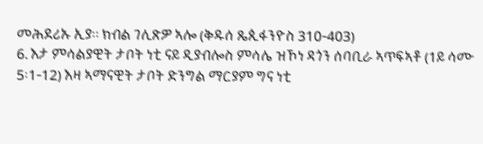መሕደሪኡ ኢያ። ክብል ገሊጽዎ ኣሎ (ቅዱሰ ጼጲፋንዮስ 310-403)
6. እታ ምሳልያዊት ታቦት ነቲ ናይ ዲያብሎስ ምሳሌ ዝኾነ ዳጎን ሰባቢራ ኣጥፍኣቶ (1ይ ሳሙ 5፡1-12) እዛ ኣማናዊት ታቦት ድንግል ማርያም ግና ነቲ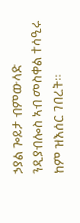ኃያል ጐይታ ብምውላድ ንዲያብሎስ ኣብ መስቀል ተሳዒሩ ከም ዝእሰር ገበረት።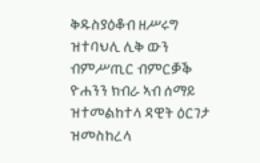ቅዱስያዕቆብ ዘሥሩግ ዝተባህሊ ሊቅ ውን ብምሥጢር ብምርቓቕ ዮሐንን ክብራ ኣብ ሰማይ ዝተመልከተላ ዳዊት ዕርገታ ዝመስከረላ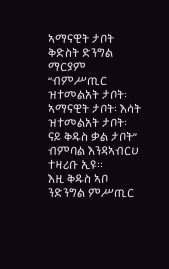ኣማናዊት ታቦት ቅድስት ድንግል ማርያም “ብምሥጢር ዝተመልአት ታቦት፡ ኣማናዊት ታቦት፡ እሳት ዝተመልአት ታቦት፡ ናይ ቅዱስ ቃል ታቦት” ብምባል እንዳኣብርሀ ተዛሪቡ ኢዩ።
እዚ ቅዱስ ኣቦ ንድንግል ምሥጢር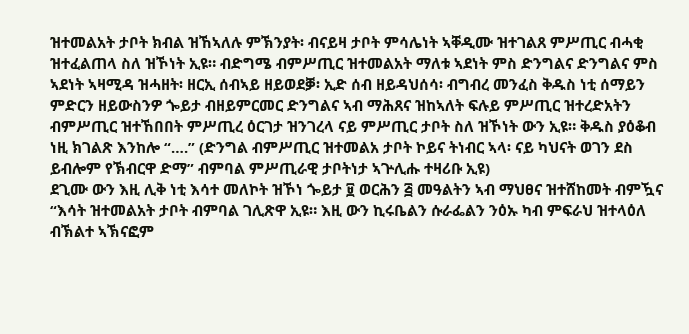ዝተመልአት ታቦት ክብል ዝኸኣለሉ ምኽንያት፡ ብናይዛ ታቦት ምሳሌነት ኣቐዲሙ ዝተገልጸ ምሥጢር ብሓቂ ዝተፈልጠላ ስለ ዝኾነት ኢዩ። ብድግሜ ብምሥጢር ዝተመልአት ማለቱ ኣደነት ምስ ድንግልና ድንግልና ምስ ኣደነት ኣዛሚዳ ዝሓዘት፡ ዘርኢ ሰብኣይ ዘይወደቓ፡ ኢድ ሰብ ዘይዳህሰሳ፡ ብግብረ መንፈስ ቅዱስ ነቲ ሰማይን ምድርን ዘይውስንዎ ጐይታ ብዘይምርመር ድንግልና ኣብ ማሕጸና ዝከኣለት ፍሉይ ምሥጢር ዝተረድአትን ብምሥጢር ዝተኸበበት ምሥጢረ ዕርገታ ዝንገረላ ናይ ምሥጢር ታቦት ስለ ዝኾነት ውን ኢዩ። ቅዱስ ያዕቆብ ነዚ ክገልጽ እንከሎ “….” (ድንግል ብምሥጢር ዝተመልአ ታቦት ኮይና ትነብር ኣላ፡ ናይ ካህናት ወገን ደስ ይብሎም የኽብርዋ ድማ” ብምባል ምሥጢራዊ ታቦትነታ ኣጕሊሑ ተዛሪቡ ኢዩ)
ደጊሙ ውን እዚ ሊቅ ነቲ እሳተ መለኮት ዝኾነ ጐይታ ፱ ወርሕን ፭ መዓልትን ኣብ ማህፀና ዝተሸከመት ብምዃና “እሳት ዝተመልአት ታቦት ብምባል ገሊጽዋ ኢዩ። እዚ ውን ኪሩቤልን ሱራፌልን ንዕኡ ካብ ምፍራህ ዝተላዕለ ብኽልተ ኣኽናፎም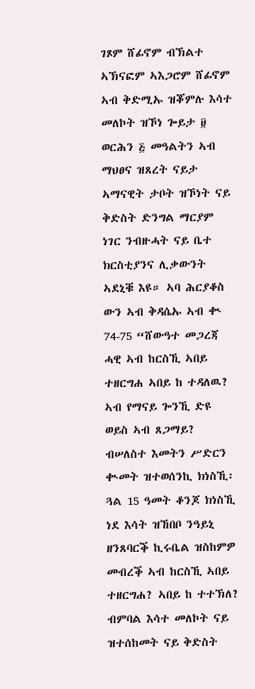ገጾም ሸፊኖም ብኽልተ ኣኽናፎም ኣእጋሮም ሸፊኖም ኣብ ቅድሚኡ ዝቖምሉ እሳተ መለኮት ዝኾነ ጐይታ ፱ ወርሕን ፭ መዓልትን ኣብ ማህፀና ዝጸረት ናይታ ኣማናዊት ታቦት ዝኾነት ናይ ቅድስት ድንግል ማርያም ነገር ንብዙሓት ናይ ቤተ ክርስቲያንና ሊቃውንት ኣደኒቑ እዩ። ኣባ ሕርያቆስ ውን ኣብ ቅዳሴኡ ኣብ ቊ 74-75 “ሸውዓተ መጋረጃ ሓዊ ኣብ ከርስኺ ኣበይ ተዘርግሐ ኣበይ ከ ተዳለዉ? ኣብ የማናይ ጐንኺ ድዩ ወይስ ኣብ ጸጋማይ? ብሠለስተ እመትን ሥድርን ቊመት ዝተወሰንኪ ክነስኺ፡ ጓል 15 ዓመት ቆንጆ ክነስኺ ነደ እሳት ዝኸበቦ ንዓይኒ ዘንጸባርቕ ኪሩቤል ዝስከምዎ መብረቕ ኣብ ከርስኺ ኣበይ ተዘርግሐ? ኣበይ ከ ተተኽለ? ብምባል እሳተ መለኮት ናይ ዝተሰከመት ናይ ቅድስት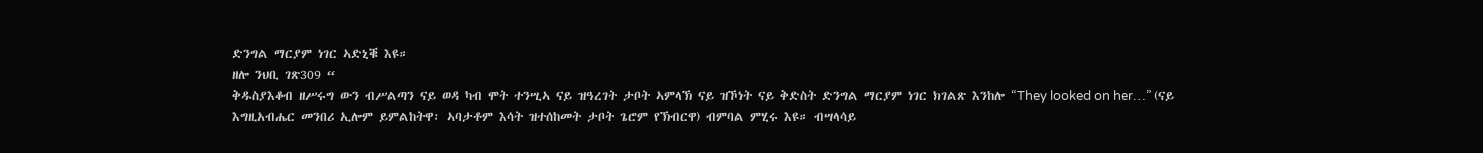ድንግል ማርያም ነገር ኣድኒቑ እዩ።
ዘሎ ንህቢ ገጽ309 “
ቅዱስያእቆብ ዘሥሩግ ውን ብሥልጣን ናይ ወዳ ካብ ሞት ተንሢኣ ናይ ዝዓረገት ታቦት ኣምላኽ ናይ ዝኾነት ናይ ቅድስት ድንግል ማርያም ነገር ክገልጽ እንከሎ “They looked on her…” (ናይ እግዚአብሔር መንበሪ ኢሎም ይምልከትዋ፡ ኣባታቶም እሳት ዝተሰከመት ታቦት ጌሮም የኽብርዋ) ብምባል ምሂሩ እዩ። ብሣላሳይ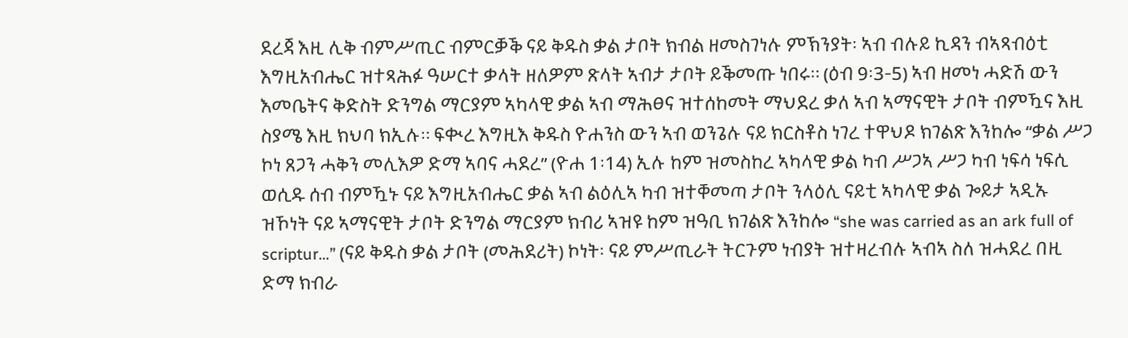ደረጃ እዚ ሊቅ ብምሥጢር ብምርቓቕ ናይ ቅዱስ ቃል ታቦት ክብል ዘመስገነሉ ምኽንያት፡ ኣብ ብሉይ ኪዳን ብኣጻብዕቲ እግዚአብሔር ዝተጻሕፉ ዓሠርተ ቃላት ዘለዎም ጽላት ኣብታ ታቦት ይቕመጡ ነበሩ። (ዕብ 9፡3-5) ኣብ ዘመነ ሓድሽ ውን እመቤትና ቅድስት ድንግል ማርያም ኣካላዊ ቃል ኣብ ማሕፀና ዝተሰከመት ማህደረ ቃለ ኣብ ኣማናዊት ታቦት ብምዃና እዚ ስያሜ እዚ ክህባ ክኢሉ። ፍቊረ እግዚእ ቅዱስ ዮሐንስ ውን ኣብ ወንጌሉ ናይ ክርስቶስ ነገረ ተዋህዶ ክገልጽ እንከሎ “ቃል ሥጋ ኮነ ጸጋን ሓቅን መሊእዎ ድማ ኣባና ሓደረ” (ዮሐ 1፡14) ኢሉ ከም ዝመስከረ ኣካላዊ ቃል ካብ ሥጋኣ ሥጋ ካብ ነፍሳ ነፍሲ ወሲዱ ሰብ ብምዃኑ ናይ እግዚአብሔር ቃል ኣብ ልዕሊኣ ካብ ዝተቐመጣ ታቦት ንላዕሊ ናይቲ ኣካላዊ ቃል ጐይታ ኣዲኡ ዝኾነት ናይ ኣማናዊት ታቦት ድንግል ማርያም ክብሪ ኣዝዩ ከም ዝዓቢ ክገልጽ እንከሎ “she was carried as an ark full of scriptur…” (ናይ ቅዱስ ቃል ታቦት (መሕደሪት) ኮነት፡ ናይ ምሥጢራት ትርጉም ነብያት ዝተዛረብሉ ኣብኣ ስለ ዝሓደረ በዚ ድማ ክብራ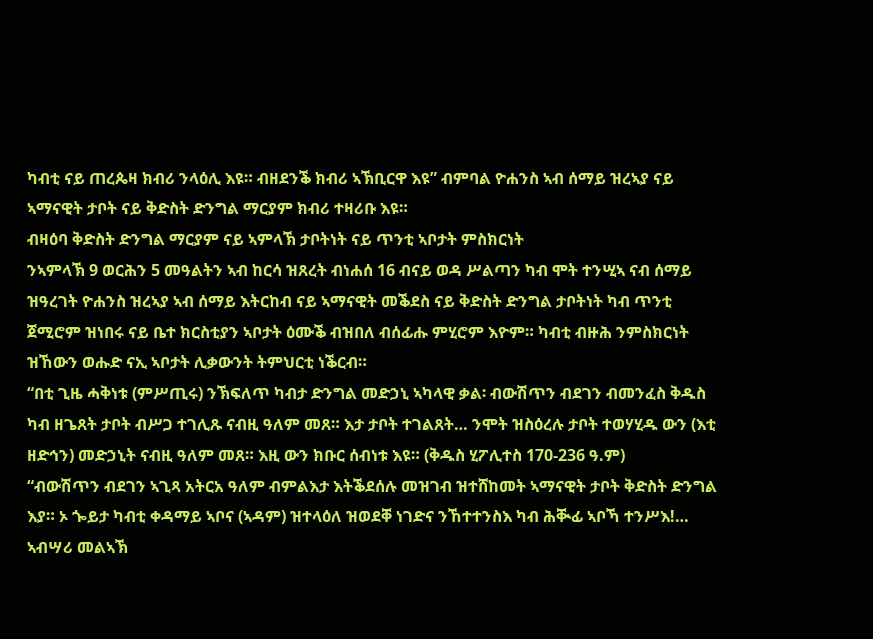ካብቲ ናይ ጠረጴዛ ክብሪ ንላዕሊ እዩ። ብዘደንቕ ክብሪ ኣኽቢርዋ እዩ” ብምባል ዮሐንስ ኣብ ሰማይ ዝረኣያ ናይ ኣማናዊት ታቦት ናይ ቅድስት ድንግል ማርያም ክብሪ ተዛሪቡ እዩ።
ብዛዕባ ቅድስት ድንግል ማርያም ናይ ኣምላኽ ታቦትነት ናይ ጥንቲ ኣቦታት ምስክርነት
ንኣምላኽ 9 ወርሕን 5 መዓልትን ኣብ ከርሳ ዝጸረት ብነሐሰ 16 ብናይ ወዳ ሥልጣን ካብ ሞት ተንሢኣ ናብ ሰማይ ዝዓረገት ዮሐንስ ዝረኣያ ኣብ ሰማይ እትርከብ ናይ ኣማናዊት መቕደስ ናይ ቅድስት ድንግል ታቦትነት ካብ ጥንቲ ጀሚሮም ዝነበሩ ናይ ቤተ ክርስቲያን ኣቦታት ዕሙቕ ብዝበለ ብሰፊሑ ምሂሮም እዮም። ካብቲ ብዙሕ ንምስክርነት ዝኸውን ወሑድ ናኢ ኣቦታት ሊቃውንት ትምህርቲ ነቕርብ።
“በቲ ጊዜ ሓቅነቱ (ምሥጢሩ) ንኽፍለጥ ካብታ ድንግል መድኃኒ ኣካላዊ ቃል፡ ብውሽጥን ብደገን ብመንፈስ ቅዱስ ካብ ዘጌጸት ታቦት ብሥጋ ተገሊጹ ናብዚ ዓለም መጸ። እታ ታቦት ተገልጸት… ንሞት ዝስዕረሉ ታቦት ተወሃሂዱ ውን (እቲ ዘድኅን) መድኃኒት ናብዚ ዓለም መጸ። እዚ ውን ክቡር ሰብነቱ እዩ። (ቅዱስ ሂፖሊተስ 170-236 ዓ.ም)
“ብውሽጥን ብደገን ኣጊጻ አትርአ ዓለም ብምልእታ እትቕደሰሉ መዝገብ ዝተሸከመት ኣማናዊት ታቦት ቅድስት ድንግል እያ። ኦ ጐይታ ካብቲ ቀዳማይ ኣቦና (ኣዳም) ዝተላዕለ ዝወደቐ ነገድና ንኸተተንስእ ካብ ሕቚፊ ኣቦኻ ተንሥእ!… ኣብሣሪ መልኣኽ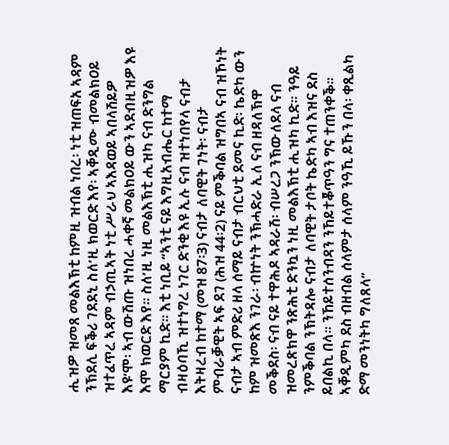ሒዝዎ ዝመጸ መልእኽቲ ከምዚ ዝብል ነበረ፡ ነቲ ዝጠፍአ ኣዳም ንኽደሊ ፍቕሪ ገደደኒ ስለ’ዚ ክወርድ እየ፡ ኣቐዲሙ ብመልክዐይ ዝተፈጥረ ኣዳም ብኃጢኣት ነቲ ሥራህ ኣእዳወይ ኣበላሽይዎ እዩ’ሞ፡ ኣብ ውሽጡ ዝነበረ ሓቀኛ መልክዐይ ውን ኣደብዚዝዎ እዩ እሞ ክወርድ እየ። ስለ’ዚ ነዚ መልእኽቲ ሒዝካ ናብ ድንግል ማርያም ኪድ። እቲ ነቢይ “ኣንቲ ናይ እግዚአብሔር ከተማ ብዛዕባኺ ዝተነግረ ነገር ድንቂ እዩ ኢሉ ናብ ዝተነበየላ ናብታ እትዛረብ ከተማ (መዝ 87፡3) ናብታ ለባዊት ገነት፡ ናብታ ምብራቓዊት ኣፍ ደገ (ሕዝ 44፡2) ናይ ምቕባል ዝግበኣ ናብ ዝኾነት ናብታ ኣብ ምድሪ ዘላ ሰማይ ናብታ ብርህቲ ደመና ኪድ፡ ኬድካ ውን ከም ዝመጽእ ንገራ፡ ብኵነት ንኽሓድራ ኢለ ናብ ዘዳለኽዋ መቕደስ፡ ናብ ናይ ተዋሕዶ ኣዳራሽ፡ ብሠረጋ ንኽውለደላ ናብ ዝመረጽክዋ ንጽሕቲ ድንኳን ነዚ መልእኽቲ ሒዝካ ኪድ። ንዓይ ንምቕባል ንኽትዳሎ ናብታ ለባዊት ታቦት ኬድካ ኣብ እዝና ደስ ይበልኪ በላ። ንኸይተሰንብዳን ንኸይተቖጥዓን ግና ተጠንቀቕ። ኣቐዲምካ ደስ ብዘብል ሰላምታ ሰላም ንዓኺ ይኹን በላ፡ ቀጺልካ ድማ መንነትካ ግለጸላ”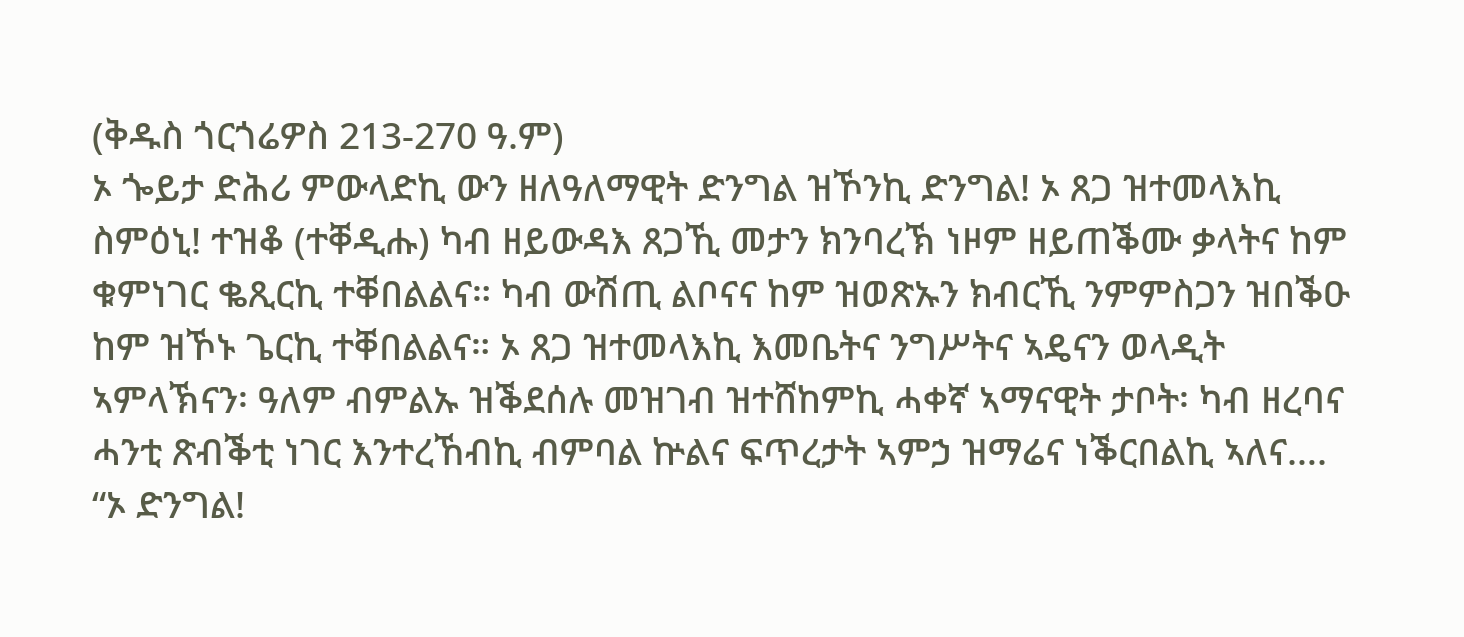(ቅዱስ ጎርጎሬዎስ 213-270 ዓ.ም)
ኦ ጐይታ ድሕሪ ምውላድኪ ውን ዘለዓለማዊት ድንግል ዝኾንኪ ድንግል! ኦ ጸጋ ዝተመላእኪ ስምዕኒ! ተዝቆ (ተቐዲሑ) ካብ ዘይውዳእ ጸጋኺ መታን ክንባረኽ ነዞም ዘይጠቕሙ ቃላትና ከም ቁምነገር ቈጺርኪ ተቐበልልና። ካብ ውሽጢ ልቦናና ከም ዝወጽኡን ክብርኺ ንምምስጋን ዝበቕዑ ከም ዝኾኑ ጌርኪ ተቐበልልና። ኦ ጸጋ ዝተመላእኪ እመቤትና ንግሥትና ኣዴናን ወላዲት ኣምላኽናን፡ ዓለም ብምልኡ ዝቕደሰሉ መዝገብ ዝተሸከምኪ ሓቀኛ ኣማናዊት ታቦት፡ ካብ ዘረባና ሓንቲ ጽብቕቲ ነገር እንተረኸብኪ ብምባል ኵልና ፍጥረታት ኣምኃ ዝማሬና ነቕርበልኪ ኣለና…. “ኦ ድንግል!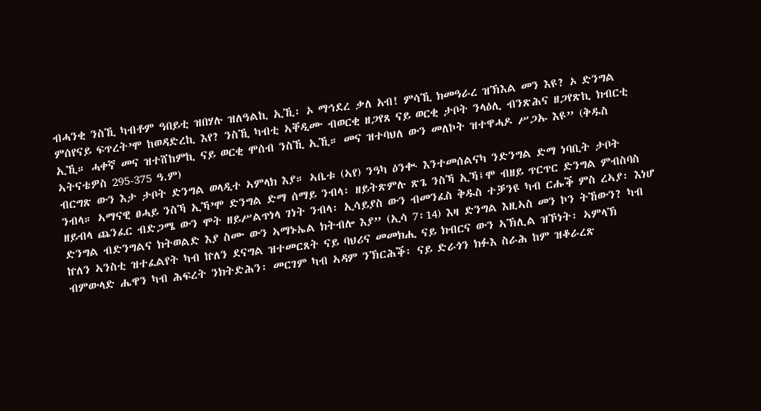ብሓንቂ ንስኺ ካብቶም ዓበይቲ ዝበሃሉ ዝለዓልኪ ኢኺ፡ ኦ ማኅደረ ቃለ አብ! ምሳኺ ክመዓራረ ዝኽእል መን እዩ? ኦ ድንግል ምሰየናይ ፍጥረት’ሞ ከወዳድረኪ እየ? ንስኺ ካብቲ ኣቐዲሙ ብወርቂ ዘጋየጸ ናይ ወርቂ ታቦት ንላዕሊ ብንጽሕና ዘጋየጽኪ ክብርቲ ኢኺ። ሓቀኛ መና ዝተሸከምኪ ናይ ወርቂ ሞሰብ ንስኺ ኢኺ። መና ዝተባህለ ውን መለኮት ዝተዋሓዶ ሥጋኡ እዩ” (ቅዱስ ኣትናቴዎስ 295-375 ዓ.ም)
ብርግጽ ውን እታ ታቦት ድንግል ወላዲተ ኣምላክ እያ። ኣቤቱ (ኣየ) ንዓካ ዕንቊ እንተመሰልናካ ንድንግል ድማ ነባቢት ታቦት ንብላ። ኣማናዊ ፀሓይ ንስኻ ኢኻ’ሞ ድንግል ድማ ሰማይ ንብላ፡ ዘይትጽምሉ ጽጌ ንስኻ ኢኻ፤ሞ ብዘይ ጥርጥር ድንግል ምብስባስ ዘይብላ ጨንፈር ብድጋሜ ውን ሞት ዘይሥልጥነላ ገነት ንብላ፡ ኢሳይያስ ውን ብመንፈስ ቅዱስ ተቓንዩ ካብ ርሑቕ ምስ ረኣያ፡ እነሆ ድንግል ብድንግልና ክትወልድ እያ ስሙ ውን ኣማኑኤል ክትብሎ እያ” (ኢሳ 7፡14) እዛ ድንግል እዚኣስ መን ኮን ትኸውን? ካብ ኵለን ኣንስቲ ዝተፈልየት ካብ ኵለን ደናግል ዝተመርጸት ናይ ባህሪና መመክሒ ናይ ክብርና ውን ኣኽሊል ዝኾነት፡ ኣምላኽ ብምውላድ ሔዋን ካብ ሕፍረት ንክትድሕን፡ መርገም ካብ ኣዳም ንኽርሕቕ፡ ናይ ድራጎን ክፉእ ስራሕ ከም ዝቆራረጽ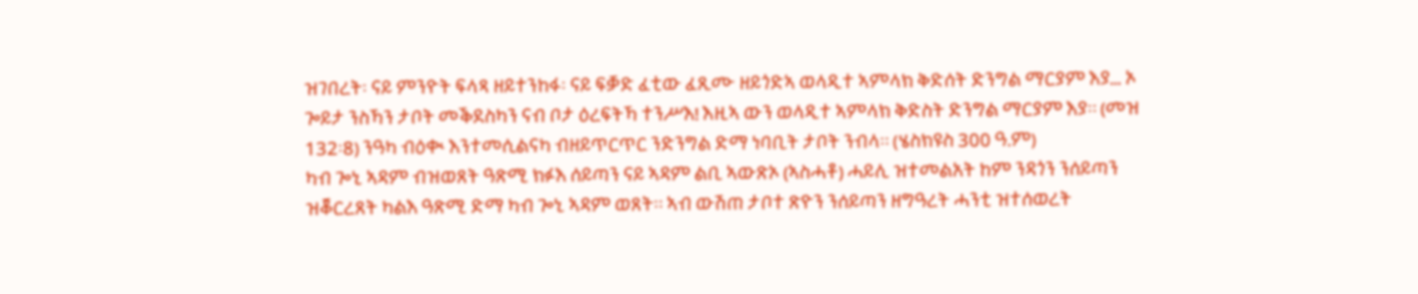ዝገበረት፡ ናይ ምንዮት ፍላጻ ዘይተንከፋ፡ ናይ ፍቓድ ፈቲው ፈጺሙ ዘይጎድኣ ወላዲተ ኣምላክ ቅድሰት ድንግል ማርያም እያ… ኦ ጐይታ ንስኻን ታቦት መቕደስካን ናብ ቦታ ዕረፍትኻ ተንሥእ! እዚኣ ውን ወላዲተ ኣምላክ ቅድስት ድንግል ማርያም እያ። (መዝ 132፡8) ንዓካ ብዕቊ እንተመሲልናካ ብዘይጥርጥር ንድንግል ድማ ነባቢት ታቦት ንብላ። (ሄስክዩስ 300 ዓ.ም)
ካብ ጐኒ ኣዳም ብዝወጸት ዓጽሚ ክፉእ ሰይጣን ናይ ኣዳም ልቢ ኣውጽኦ (ኣስሓቶ) ሓይሊ ዝተመልአት ከም ንዳጎን ንሰይጣን ዝቖርረጸት ካልእ ዓጽሚ ድማ ካብ ጐኒ ኣዳም ወጸት። ኣብ ውሽጠ ታቦተ ጽዮን ንሰይጣን ዘግዓረት ሓንቲ ዝተሰወረት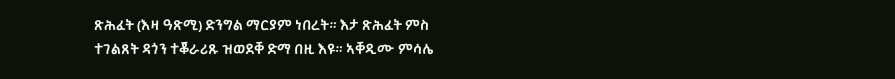ጽሕፈት (እዛ ዓጽሚ) ድንግል ማርያም ነበረት። እታ ጽሕፈት ምስ ተገልጸት ዳጎን ተቖራሪጹ ዝወደቐ ድማ በዚ እዩ። ኣቐዲሙ ምሳሌ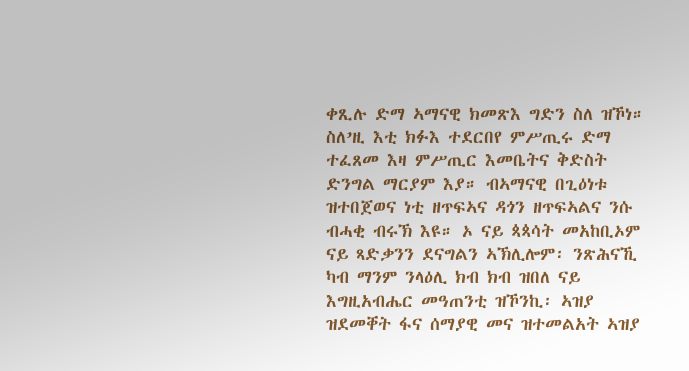ቀጺሉ ድማ ኣማናዊ ክመጽእ ግድን ስለ ዝኾነ። ስለ’ዚ እቲ ክፉእ ተደርበየ ምሥጢሩ ድማ ተፈጸመ እዛ ምሥጢር እመቤትና ቅድስት ድንግል ማርያም እያ። ብኣማናዊ በጊዕነቱ ዝተበጀወና ነቲ ዘጥፍኣና ዳጎን ዘጥፍኣልና ንሱ ብሓቂ ብሩኽ እዩ። ኦ ናይ ጳጳሳት መአከቢኦም ናይ ጻድቃንን ደናግልን ኣኽሊሎም፡ ንጽሕናኺ ካብ ማንም ንላዕሊ ክብ ክብ ዝበለ ናይ እግዚአብሔር መዓጠንቲ ዝኾንኪ፡ ኣዝያ ዝደመቐት ፋና ሰማያዊ መና ዝተመልአት ኣዝያ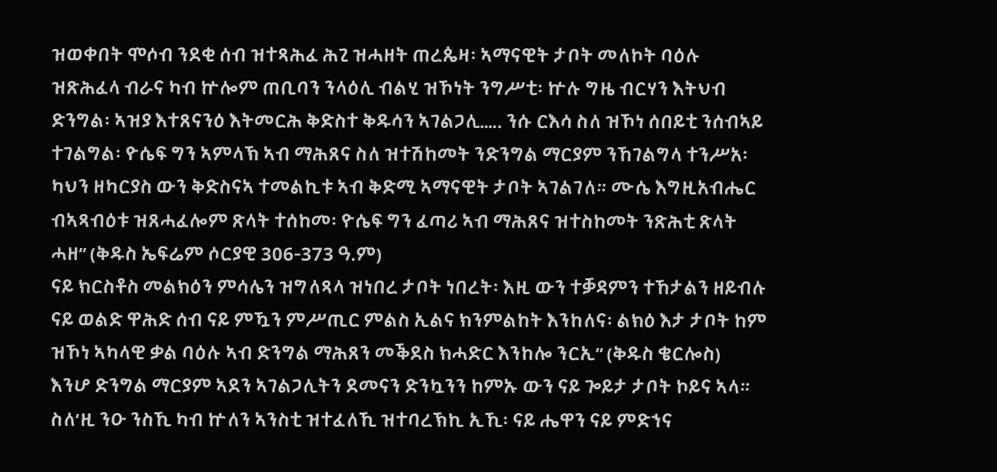ዝወቀበት ሞሶብ ንደቂ ሰብ ዝተጻሕፈ ሕጊ ዝሓዘት ጠረጴዛ፡ ኣማናዊት ታቦት መለኮት ባዕሉ ዝጽሕፈላ ብራና ካብ ኵሎም ጠቢባን ንላዕሊ ብልሂ ዝኾነት ንግሥቲ፡ ኵሉ ግዜ ብርሃን እትህብ ድንግል፡ ኣዝያ እተጸናንዕ እትመርሕ ቅድስተ ቅዱሳን ኣገልጋሊ….. ንሱ ርእሳ ስለ ዝኾነ ሰበይቲ ንሰብኣይ ተገልግል፡ ዮሴፍ ግን ኣምላኽ ኣብ ማሕጸና ስለ ዝተሽከመት ንድንግል ማርያም ንኸገልግላ ተንሥአ፡ ካህን ዘካርያስ ውን ቅድስናኣ ተመልኪቱ ኣብ ቅድሚ ኣማናዊት ታቦት ኣገልገለ። ሙሴ እግዚአብሔር ብኣጻብዕቱ ዝጸሓፈሎም ጽላት ተሰከመ፡ ዮሴፍ ግን ፈጣሪ ኣብ ማሕጸና ዝተስከመት ንጽሕቲ ጽላት ሓዘ” (ቅዱስ ኤፍሬም ሶርያዊ 306-373 ዓ.ም)
ናይ ክርስቶስ መልክዕን ምሳሌን ዝግለጻላ ዝነበረ ታቦት ነበረት፡ እዚ ውን ተቓዳምን ተኸታልን ዘይብሉ ናይ ወልድ ዋሕድ ሰብ ናይ ምዃን ምሥጢር ምልስ ኢልና ክንምልከት እንከለና፡ ልክዕ እታ ታቦት ከም ዝኾነ ኣካላዊ ቃል ባዕሉ ኣብ ድንግል ማሕጸን መቕደስ ክሓድር እንከሎ ንርኢ” (ቅዱስ ቄርሎስ)
እንሆ ድንግል ማርያም ኣደን ኣገልጋሊትን ደመናን ድንኳንን ከምኡ ውን ናይ ጐይታ ታቦት ኮይና ኣላ። ስለ’ዚ ንዑ ንስኺ ካብ ኵለን ኣንስቲ ዝተፈለኺ ዝተባረኽኪ ኢኺ፡ ናይ ሔዋን ናይ ምድኀና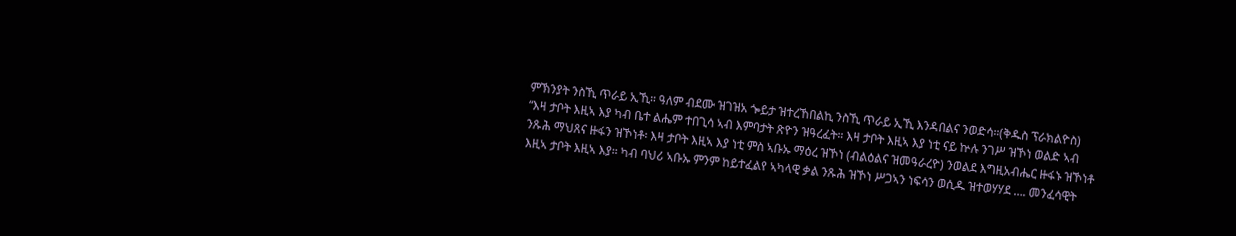ምኽንያት ንስኺ ጥራይ ኢኺ። ዓለም ብደሙ ዝገዝአ ጐይታ ዝተረኸበልኪ ንስኺ ጥራይ ኢኺ እንዳበልና ንወድሳ።(ቅዱስ ፕራክልዮስ)
“እዛ ታቦት እዚኣ እያ ካብ ቤተ ልሔም ተበጊሳ ኣብ እምባታት ጽዮን ዝዓረፈት። እዛ ታቦት እዚኣ እያ ነቲ ናይ ኵሉ ንገሥ ዝኾነ ወልድ ኣብ ንጹሕ ማህጸና ዙፋን ዝኾነቶ፡ እዛ ታቦት እዚኣ እያ ነቲ ምስ ኣቡኡ ማዕረ ዝኾነ (ብልዕልና ዝመዓራረዮ) ንወልደ እግዚአብሔር ዙፋኑ ዝኾነቶ እዚኣ ታቦት እዚኣ እያ። ካብ ባህሪ ኣቡኡ ምንም ከይተፈልየ ኣካላዊ ቃል ንጹሕ ዝኾነ ሥጋኣን ነፍሳን ወሲዱ ዝተወሃሃደ …. መንፈሳዊት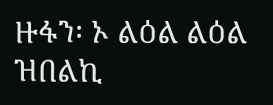ዙፋን፡ ኦ ልዕል ልዕል ዝበልኪ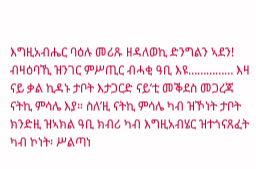እግዚአብሔር ባዕሉ መሪጹ ዘዳለወኪ ድንግልን ኣደን! ብዛዕባኺ ዝንገር ምሥጢር ብሓቂ ዓቢ እዩ…………… እዛ ናይ ቃል ኪዳኑ ታቦት እታጋርድ ናይ’ቲ መቕደስ መጋረጃ ናትኪ ምሳሌ እያ። ስለ’ዚ ናትኪ ምሳሌ ካብ ዝኾነት ታቦት ክንድዚ ዝኣክል ዓቢ ክብሪ ካብ እግዚአብሄር ዝተጎናጸፈት ካብ ኮነት፡ ሥልጣነ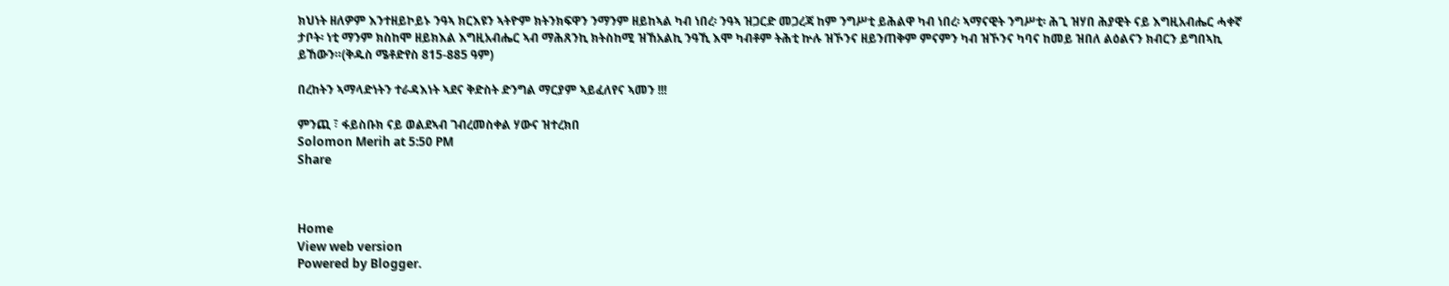ክህነት ዘለዎም እንተዘይኮይኑ ንዓኣ ክርእዩን ኣትዮም ክትንክፍዋን ንማንም ዘይከኣል ካብ ነበረ፡ ንዓኣ ዝጋርድ መጋረጃ ከም ንግሥቲ ይሕልዋ ካብ ነበረ፡ ኣማናዊት ንግሥቲ፡ ሕጊ ዝሃበ ሕያዊት ናይ እግዚአብሔር ሓቀኛ ታቦት፡ ነቲ ማንም ክስከሞ ዘይክእል እግዚአብሔር ኣብ ማሕጸንኪ ክትስከሚ ዝኸአልኪ ንዓኺ እሞ ካብቶም ትሕቲ ኵሉ ዝኾንና ዘይንጠቅም ምናምን ካብ ዝኾንና ካባና ከመይ ዝበለ ልዕልናን ክብርን ይግበኣኪ ይኸውን።(ቅዱስ ሜቶድየስ 815-885 ዓም)

በረከትን ኣማላድነትን ተራዳእነት ኣደና ቅድስት ድንግል ማርያም ኣይፈለየና ኣመን !!!

ምንጪ ፣ ፋይስቡክ ናይ ወልደኣብ ገብረመስቀል ሃውና ዝተረክበ
Solomon Merih at 5:50 PM
Share



Home
View web version
Powered by Blogger.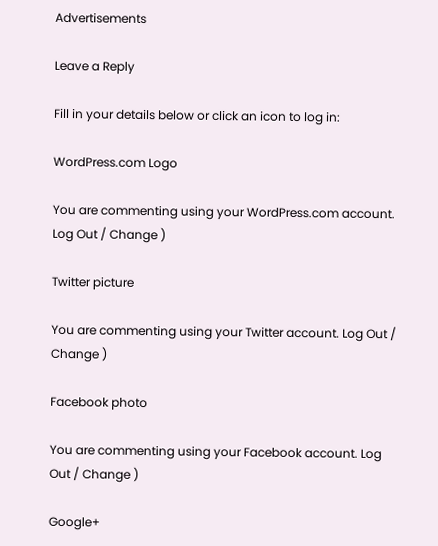Advertisements

Leave a Reply

Fill in your details below or click an icon to log in:

WordPress.com Logo

You are commenting using your WordPress.com account. Log Out / Change )

Twitter picture

You are commenting using your Twitter account. Log Out / Change )

Facebook photo

You are commenting using your Facebook account. Log Out / Change )

Google+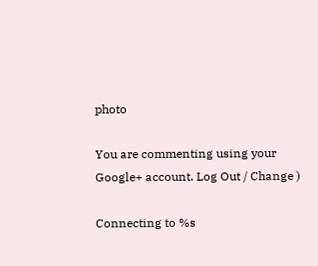photo

You are commenting using your Google+ account. Log Out / Change )

Connecting to %s